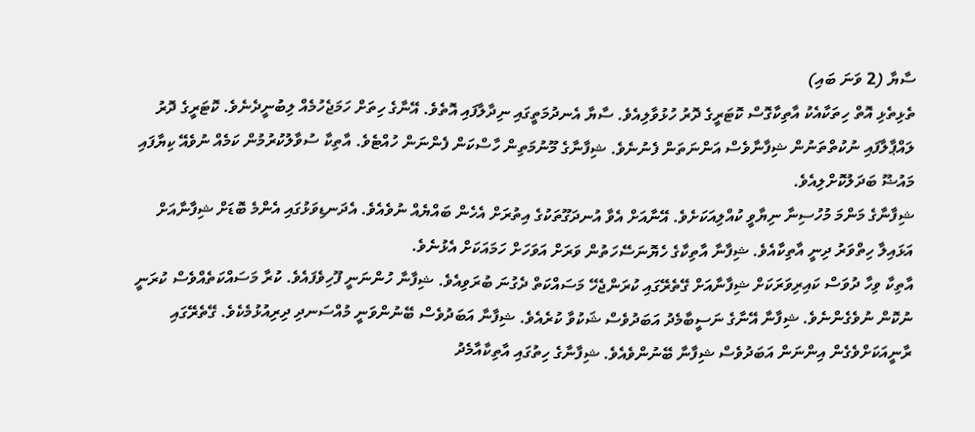ސާޔާ (2 ވަނަ ބައި)
ތެޅިތެޅި އޮތް ހިތަކާއެކު އާތިކާގޮސް ކޮޓަރީގެ ދޮރު ހުޅުވާލިއެވެ. ސާޔާ އެނދުމަތީގައި ނިދާލާފައި އޮތެވެ. އޭނާގެ ހިތަށް ހަމަޖެހުމެއް ލިބުނީދެނެވެ. ކޮޓަރީގެ ދޮރު ލައްޕާލާފައި ނުކުތްތަނުން ޝިފާނާވެސް އަންނަތަން ފެނުނެވެ. ޝިފާނާގެ މޫނުމަތިން ހާސްކަން ފެންނަން ހުއްޓެވެ. އާތިކާ ސުވާލުކުރުމުން ކަމެއް ނުވެއޭ ކިޔާފައި މައުޟޫ ބަދަލުކޮށްލިއެވެ.
ޝިފާނާގެ މަންމަ މުހުސިނާ ނިޔާވީ ކުއްލިއަކަށެވެ. އޭނާއަށް އެވާ އުނދަގޫތަކުގެ އިތުރަށް އެހެން ބައްޔެއް ނުވެއެވެ. އެދަނޑިވަޅުގައި އެންމެ ބޮޑަށް ޝިފާނާއަށް އަޅައިލާ ހިތްވަރު ދިނީ އާތިކާއެވެ. ޝިފާނާ އާތިކާގެ ހެޔޮނަސޭހަތުން ވަރަށް އަވަހަށް ހަމައަކަށް އެޅުނެވެ.
އާތިކާ ވިހާ ދުވަސް ކައިރިވަރަކަށް ޝިފާނާއަށް ގޭތެރޭގައި ކުރަންޖެހޭ މަސައްކަތް ދެގުނަ ބުރަވިއެވެ. ޝިފާނާ ހުންނަނީ ފޫހިވެފައެވެ. ކުރާ މަސައްކަތެއްވެސް ކުރަނީ ނުކޮން ނުވެގެންނެވެ. ޝިފާނާ އޭނާގެ ނަސީބާމެދު އަބަދުވެސް ޝަކުވާ ކުރެއެވެ. ޝިފާނާ އަބަދުވެސް ބޭނުންވަނީ މުއްސަނދި ދިރިއުޅުމެކެވެ. ގޭތެރޭގައި ރާނީއަކަށްވެގެން އިންނަން އަބަދުވެސް ޝިފާނާ ބޭނުންވެއެވެ. ޝިފާނާގެ ހިތުގައި އާތިކާއާމެދު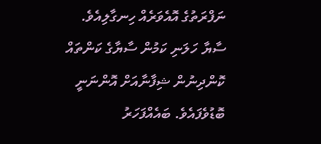ނަފްރަތުގެ އޮއެވަރެއް ހިނގާލިއެވެ.
ސާޔާ ހަލަނި ކަމުން ސާޔާގެ ކަންތައް ކޮންދިނުން ޝިފާނާއަށް އޮންނަނީ ބޮޑުވެފައެވެ. ބައެއްފަހަރު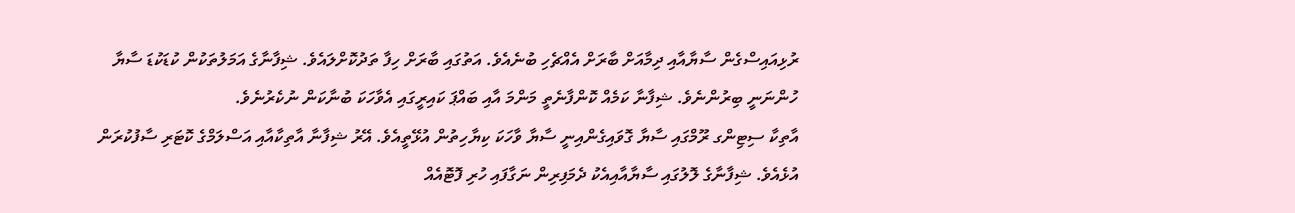ރުޅިއައިސްގެން ސާޔާއާއި ދިމާއަށް ބާރަށް އެއްޗެހި ބުނެއެވެ. އަތުގައި ބާރަށް ހިފާ ތަދުކޮށްލައެވެ. ޝިފާނާގެ އަމަލުތަކުން ކުޑަކުޑަ ސާޔާ ހުންނަނީ ބިރުންނެވެ. ޝިފާނާ ކަމެއް ކޮންފާނެތީ މަންމަ އާއި ބައްޕަ ކައިރީގައި އެވާހަކަ ބުނާކަން ނުކެރުނެވެ.
އާތިކާ ސިޓިންގ ރޫމްގައި ސާޔާ ގޮވައިގެންއިނީ ސާޔާ ވާހަކަ ކިޔާހިތުން އުޅޭތީއެވެ. އޭރު ޝިފާނާ އާތިކާއާއި އަސްލަމްގެ ކޮޓަރި ސާފުކުރަން އުޅެއެވެ. ޝިފާނާގެ ލޮލުގައި ސާޔާއާއިއެކު ދެމަފިރިން ނަގާފައި ހުރި ފޮޓޮއެއް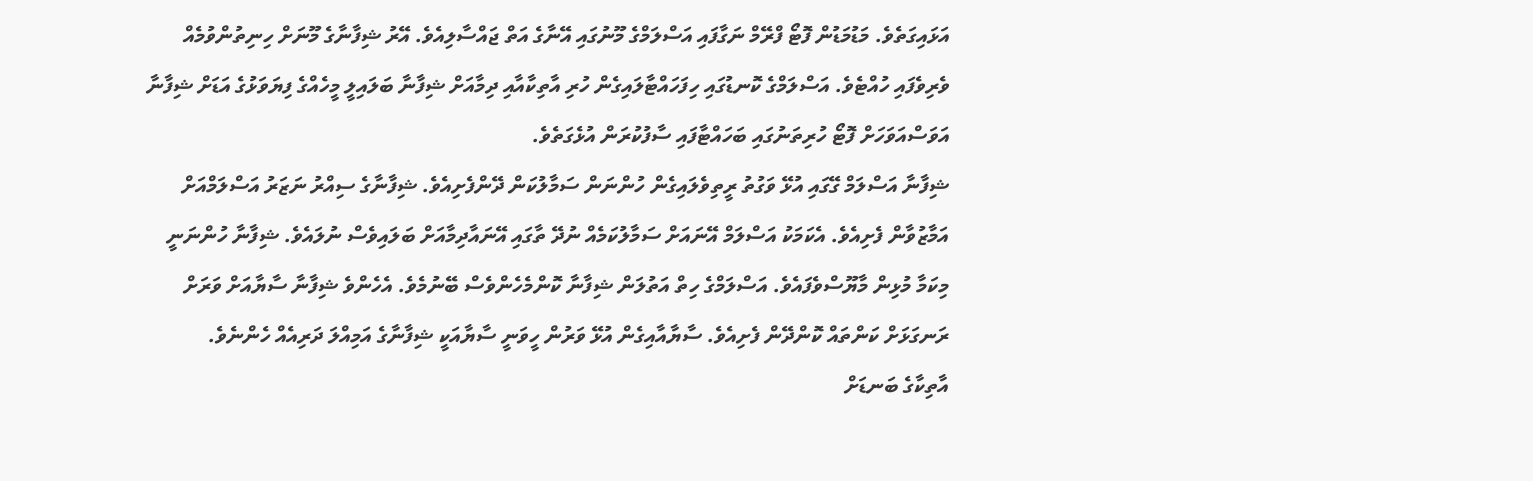އަޅައިގަތެވެ. މަޑުމަޑުން ފޮޓޯ ފްރޭމް ނަގާފައި އަސްލަމްގެ މޫނުގައި އޭނާގެ އަތް ޖައްސާލިއެވެ. އޭރު ޝިފާނާގެ މޫނަށް ހިނިތުންވުމެއް ވެރިވެފައި ހުއްޓެވެ. އަސްލަމްގެ ކޮނޑުގައި ހިފަހައްޓާލައިގެން ހުރި އާތިކާއާއި ދިމާއަށް ޝިފާނާ ބަލައިލީ މީހެއްގެ ފިޔަވަޅުގެ އަޑަށް ޝިފާނާ އަވަސްއަވަހަށް ފޮޓޯ ހުރިތަނުގައި ބަހައްޓާފައި ސާފުކުރަން އުޅެގަތެވެ.
ޝިފާނާ އަސްލަމް ގޭގައި އުޅޭ ވަގުތު ރީތިވެލައިގެން ހުންނަން ސަމާލުކަން ދޭންފެށިއެވެ. ޝިފާނާގެ ސިއްރު ނަޒަރު އަސްލަމްއަށް އަމާޒުވާން ފެށިއެވެ. އެކަމަކު އަސްލަމް އޭނައަށް ސަމާލުކަމެއް ނުދޭ ތާގައި އޭނައާދިމާއަށް ބަލައިވެސް ނުލައެވެ. ޝިފާނާ ހުންނަނީ މިކަމާ މުޅިން މާޔޫސްވެފައެވެ. އަސްލަމްގެ ހިތް އަތުލަން ޝިފާނާ ކޮންމެހެންވެސް ބޭނުމެވެ. އެހެންވެ ޝިފާނާ ސާޔާއަށް ވަރަށް ރަނގަޅަށް ކަންތައް ކޮންދޭން ފެށިއެވެ. ސާޔާއާއިގެން އުޅޭ ވަރުން ހީވަނީ ސާޔާއަކީ ޝިފާނާގެ އަމިއްލަ ދަރިއެއް ހެންނެވެ.
އާތިކާގެ ބަނޑަށް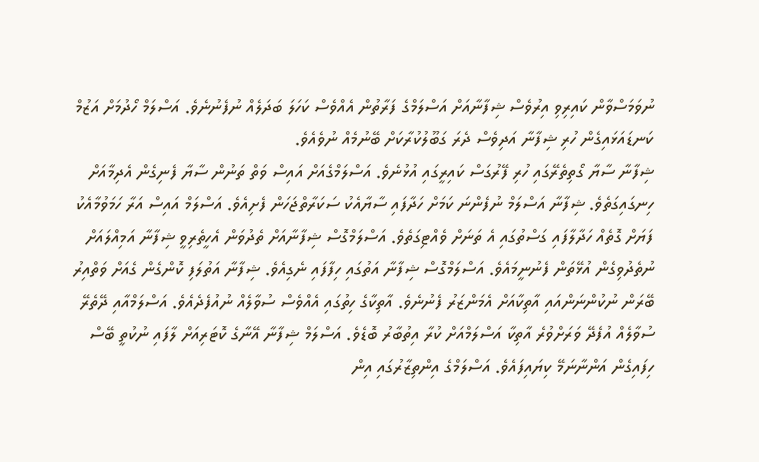ނުވަމަސްވާން ކައިރިވި އިރުވެސް ޝިފާނާއަށް އަސްލަމްގެ ފަރާތުން އެއްވެސް ކަހަލަ ބަދަލެއް ނުފެނުނެވެ. އަސްލަމް ހޯދުމަށް އަޒުމް ކަނޑައަޅައިގެން ހުރި ޝިފާނާ އަދިވެސް ދެރަ ގަބޫލުކުރާކަށް ބޭނުމެއް ނުވެއެވެ.
ޝިފާނާ ސާޔާ ގޯތިތެރޭގައި ހުރި ފޭރުގަސް ކައިރީގައި އުޅުނެވެ. އަސްލަމްގެއަށް އައިސް ވަތް ތަނުން ސާޔާ ފެނިގެން އެދިމާއަށް ހިނގައިގަތެވެ. ޝިފާނާ އަސްލަމް ނުފެންނަ ކަމަށް ހަދާފައި ސާޔާއެކު ސަކަރާތްޖަހަން ފެށިއެވެ. އަސްލަމް އައިސް އަރާ ހަމަވުމާއެކު ފަޔަށް ގޮތެއް ހަދާލާފައި ގަސްތުގައި އެ ތަނަށް ވެއްޓިގަތެވެ. އަސްލަމްގޮސް ޝިފާނާއަށް ތެދުވަން އެހީތެރިވީ ޝިފާނާ އަމިއްލައަށް ނުތެދުވިގެން އުޅޭތަން ފެނުނީމައެވެ. އަސްލަމްގޮސް ޝިފާނާ އަތުގައި ހިފާފައި ނެގިއެވެ. ޝިފާނާ އަތުލަފި ކޮންގެން ގެއަށް ވަތްއިރު ބޭރަން ނުކުންނަންއައި އާތިކާއަށް އެމަންޒަރު ފެނުނެވެ. އާތިކާގެ ހިތުގައި އެއްވެސް ސުވާލެއް ނުއުފެދެއެވެ. އަސްލަމްއާއި ދޭތެރޭ ސުވާލެއް އުފެދޭ ވަރަށްވުރެ އާތިކާ އަސްލަމްއަށް ކުރާ އިތުބާރު ބޮޑެވެ. އަސްލަމް ޝިފާނާ އޭނާގެ ކޮޓަރިއަށް ލާފައި ނުކުތީ ބޭސް ހިފައިގެން އަންނާނަމޭ ކިޔައިފައެވެ. އަސްލަމްގެ އިންތިޒާރުގައި އިން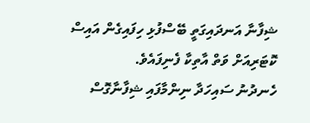ޝިފާނާ އަނދައިގަތީ ބޭސްފުޅި ހިފައިގެން އައިސް ކޮޓަރިއަށް ވަތް އާތިކާ ފެނިފައެވެ.
ހެނދުނު ސައިހަދާ ނިންމާފައި ޝިފާނާގޮސް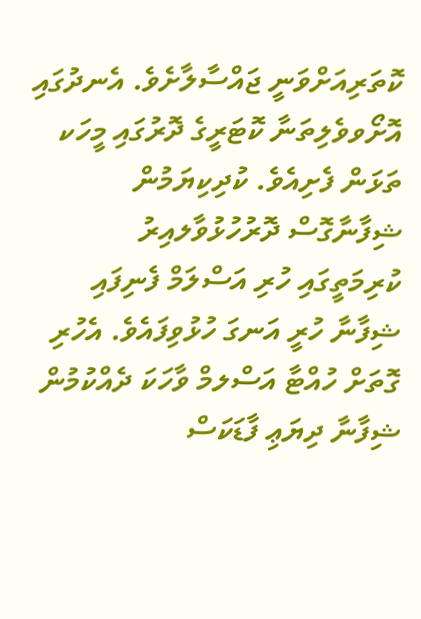ކޮތަރިއަށްވަނީ ޖައްސާލާށެވެ. އެނދުގައި އޮށޯވވެލިތަނާ ކޮޓަރީގެ ދޮރުގައި މީހަކ ތަޅަން ފެށިއެވެ. ކުދިކިޔަމުން ޝިފާނާގޮސް ދޮރުހުޅުވާލއިރު ކުރިމަތީގައި ހުރި އަސްލަމް ފެނިފައި ޝިފާނާ ހުރީ އަނގަ ހުޅުވިފައެވެ. އެހުރި ގޮތަށް ހުއްޓާ އަސްލމް ވާހަކަ ދެއްކުމުން ޝިފާނާ ދިޔަޢި ފާޑަކަސް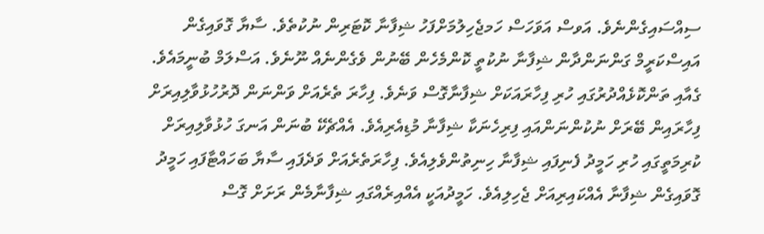ސިއްސައިގެންނެވެ. އަވސް އަވަހަސް ހަމޖެހިލުމަށްފަހު ޝިފާނާ ކޮޓަރިން ނުކުތެވެ. ސާޔާ ގޮވައިގެން އައިސްކަރީމް ގަންނަންދާން ޝިފާނާ ނުކުތީ ކޮންމެހެން ބޭނުން ވެގެންނެއް ނޫނެވެ. އަސްލަމް ބުނީމައެވެ.
ގެއާއި ތަންކޮޅެއްދުރުގައި ހުރި ފިހާރައަކަށް ޝިފާނާގޮސް ވަނެވެ. ފިހާރަ ތެރެއަށް ވަންނަން ދޮރުހުޅުވާލިއިރަށް ފިހާރައިން ބޭރަށް ނުކުންނަންއައި ފިރިހެނަކާ ޝިފާނާ މުޑިއެރިއެވެ. އެއްޗެކޭ ބުނަން އަނގަ ހުޅުވާލިއިރަށް ކުރިމަތީގައި ހުރި ހަމީދު ފެނިފައި ޝިފާނާ ހިނިތުންވެލިއެވެ. ފިހާރަތެރެއަށް ވަދެފައި ސާޔާ ބަހައްޓާފައި ހަމީދު ގޮވައިގެން ޝިފާނާ އެއްކައިރިއަށް ޖެހިލިއެވެ. ހަމީދުއަކީ އެއްއިރެއްގައި ޝިފާނާމެން ރަށަށް ގޮސް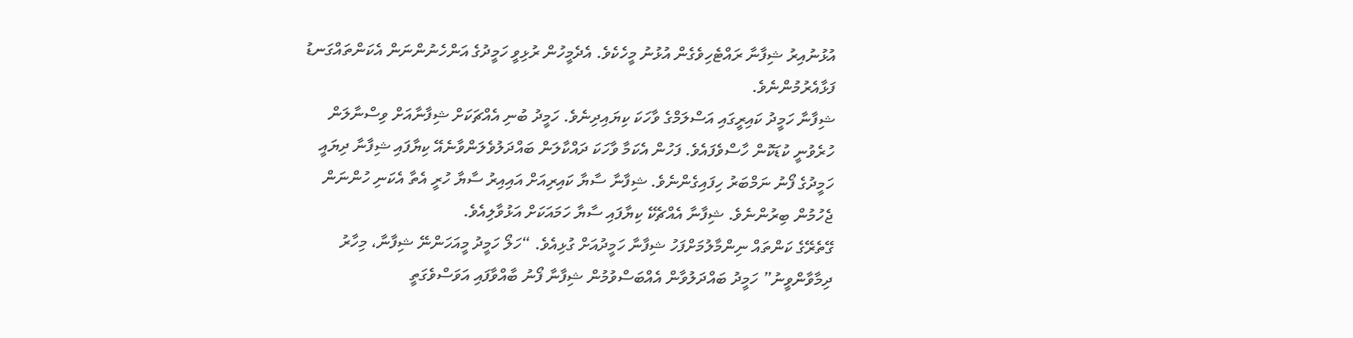އުޅުނުއިރު ޝިފާނާ ރައްޓެހިވެގެން އުޅުނު މީހެކެވެ. އެދެމީހުން ރުޅިވީ ހަމީދުގެ އަންހެނުންނަން އެކަންތައްގަނޑު ފަޅާއެރުމުންނެވެ.
ޝިފާނާ ހަމީދު ކައިރީގައި އަސްލަމްގެ ވާހަކަ ކިޔައިދިނެވެ. ހަމީދު ބުނި އެއްޗަކަށް ޝިފާނާއަށް ވިސްނާލަން ހުރެވުނީ ކުޑަކޮން ހާސްވެފައެވެ. ފަހުން އެކަމާ ވާހަކަ ދައްކާލަން ބައްދަލުވެލަންވާނެއޭ ކިޔާފައި ޝިފާނާ ދިޔައީ ހަމީދުގެ ފޯނު ނަމްބަރު ހިފައިގެންނެވެ. ޝިފާނާ ސާޔާ ކައިރިއަށް އައިއިރު ސާޔާ ހުރީ އެތާ އެކަނި ހުންނަން ޖެހުމުން ބިރުންނެވެ. ޝިފާނާ އެއްޗެކޭ ކިޔާފައި ސާޔާ ހަމައަކަށް އަޅުވާލިއެވެ.
ގޭތެރޭގެ ކަންތައް ނިންމާލުމަށްފަހު ޝިފާނާ ހަމީދުއަށް ގުޅިއެވެ. “ހަލޯ ހަމީދު މީއަހަންނޭ ޝިފާނާ، މިހާރު ދިމާވާންވީނު” ހަމީދު ބައްދަލުވާން އެއްބަސްވުމުން ޝިފާނާ ފޯނު ބާއްވާފައި އަވަސްވެގަތީ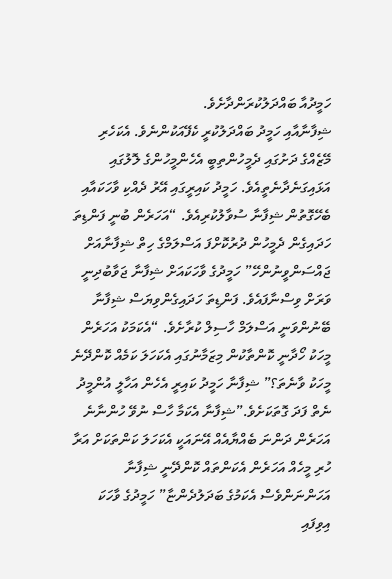ހަމީދުއާ ބައްދަލުކުރަންދާށެވެ.
ޝިފާނާއާއި ހަމީދު ބައްދަލުކުރީ ކެފޭއަކުންނެވެ. އެކަހެރި މޭޒެއްގެ ދަށުގައި ދެމީހުންތިބީ އެހެންމީހުންގެ ލޮލުގައި އަޅައިގަނެދާނެތީއެވެ. ހަމީދު ކައިރީގައި އޭރު ދެއްކި ވާހަކައާއި ބެހޭގޮތުން ޝިފާނާ ސުވާލުކުރިއެވެ. “އަހަރެން ބުނީ ފަންޑިތަ ހަދައިގެން ދެމީހުން ދުރުކޮށްފަ އަސްލަމްގެ ހިތް ޝިފާނާއަށް ޖައްސަންވީނުންހޭ” ހަމީދުގެ ވާހަކައަށް ޝިފާނާ ޖަވާބުދިނީ ވަރަށް ވިސްނާފައެވެ. ފަންޑިތަ ހަދައިގެންވިޔަސް ޝިފާނާ ބޭނުންވަނީ އަސްލަމް ހާސިލް ކުރާށެވެ. “އެކަމަކު އަހަރެން މީހަކު ހޯދާނީ ކޮންތާކުން މިޒަމާނުގައި އެކަހަލަ ކަމެއް ކޮންދޭނެ މީހަކު ވާނެތަ؟” ޝިފާނާ ހަމީދު ކައިރީ އެހެން އަހާލީ އުންމީދު ނެތް ފަދަ ގޮތަކަށެވެ.”ޝިފާނާ އެކަމާ ހާސް ނުވޭ ހުންނާނެ އަހަރެން ދަންނަ ބެއްޔާއެއް އޭނައަކީ އެކަހަލަ ކަންތަކަށް އަރާ ހުރި މީހެއް އަހަރެން އެކަންތައް ކޮންދޭނީ ޝިފާނާ އަހަންނަންވެސް އެކަމުގެ ބަދަލުދެންޏާ” ހަމީދުގެ ވާހަކަ އިވިފައި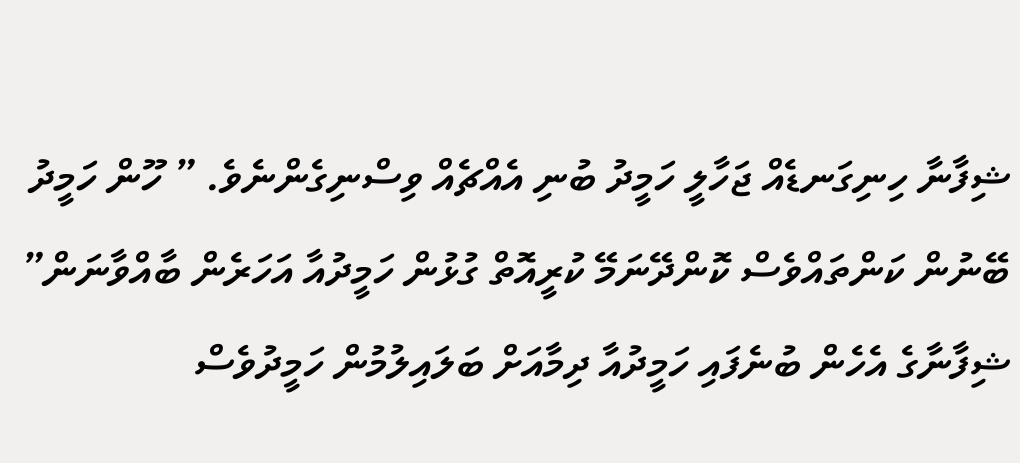ޝިފާނާ ހިނިގަނޑެއް ޖަހާލީ ހަމީދު ބުނި އެއްޗެއް ވިސްނިގެންނެވެ. ” ހޫން ހަމީދު ބޭނުން ކަންތައްވެސް ކޮންދޭނަމޭ ކުރީއޮތް ގުޅުން ހަމީދުއާ އަހަރެން ބާއްވާނަން” ޝިފާނާގެ އެހެން ބުނެފައި ހަމީދުއާ ދިމާއަށް ބަލައިލުމުން ހަމީދުވެސް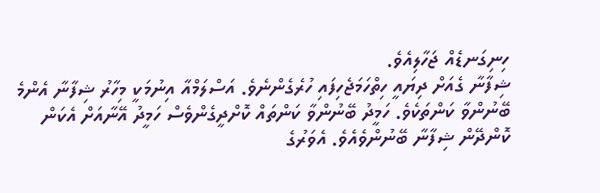ހިނިގަނޑެއް ޖަހާލިއެވެ.
ޝިފާނާ ގެއަށް ދިޔައީ ހިތްހަމަޖެހިފައި ހުރެގެންނެވެ. އަސްލަމްއާ އިނުމަކީ މިހާރު ޝިފާނާ އެންމެ ބޭނުންވާ ކަންތަކެވެ. ހަމީދު ބޭނުންވާ ކަންތައް ކޮށްދީގެންވެސް ހަމީދު އޭނާއަށް އެކަން ކޮންދޭން ޝިފާނާ ބޭނުންވެއެވެ. އެވަރުގެ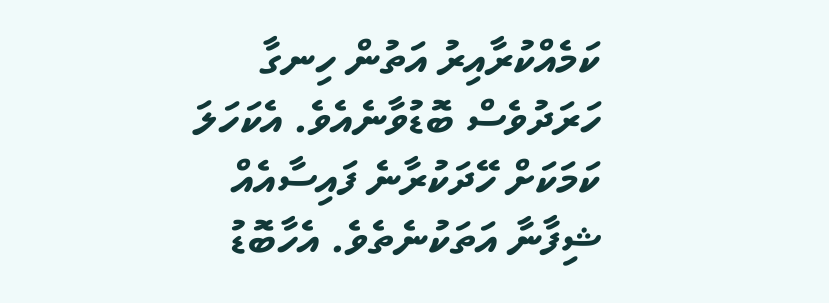ކަމެއްކުރާއިރު އަތުން ހިނގާ ހަރަދުވެސް ބޮޑުވާނެއެވެ. އެކަހަލަ ކަމަކަށް ހޭދަކުރާނެ ފައިސާއެއް ޝިފާނާ އަތަކުނެތެވެ. އެހާބޮޑު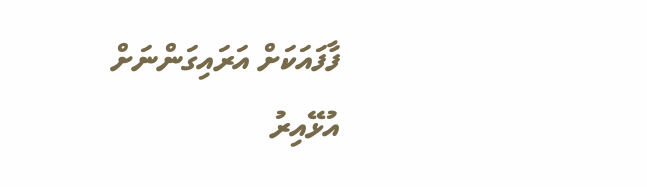ފާފައަކަށް އަރައިގަންނަށް އުޅޭއިރު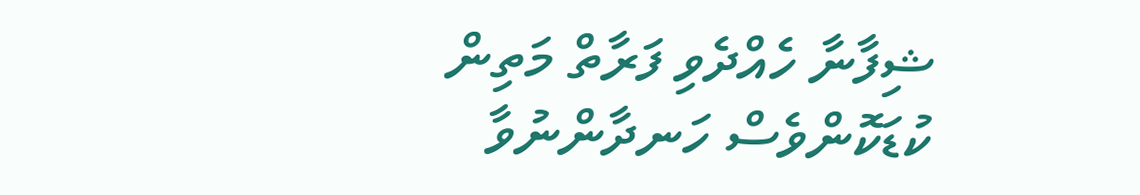ޝިފާނާ ހެއްދެވި ފަރާތް މަތިން ކުޑަކޮންވެސް ހަނދާންނުވާ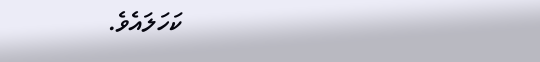ކަހަލައެވެ.